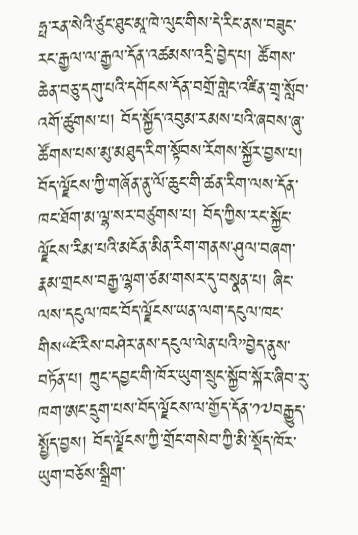ཧྥ་རན་སེའི་ཙུང་ཐུང་མཱ་ཁེ་ལུང་གིས་དེ་རིང་ནས་བཟུང་རང་རྒྱལ་ལ་རྒྱལ་དོན་འཚམས་འདྲི་བྱེད་པ། ཚོགས་ཆེན་བཅུ་དགུ་པའི་དགོངས་དོན་བགྲོ་གླེང་འཛིན་གྲྭ་སློབ་འགོ་ཚུགས་པ། བོད་སྐྱོད་འབུམ་རམས་པའི་ཞབས་ཞུ་ཚོགས་པས་མུ་མཐུད་རིག་སྟོབས་རོགས་སྐྱོར་བྱས་པ། བོད་ལྗོངས་ཀྱི་གཞོན་ནུ་ལོ་ཆུང་གི་ཚན་རིག་ལས་དོན་ཁང་ཐོག་མ་ལྷ་སར་བཙུགས་པ། བོད་ཀྱིས་རང་སྐྱོང་ལྗོངས་རིམ་པའི་མངོན་མིན་རིག་གནས་ཤུལ་བཞག་རྣམ་གྲངས་བརྒྱ་ལྷག་ཙམ་གསར་དུ་བསྣན་པ། ཞིང་ལས་དངུལ་ཁང་བོད་ལྗོངས་ཡན་ལག་དངུལ་ཁང་གིས“ངོ་རིས་བཤེར་ནས་དངུལ་ལེན་པའི”བྱེད་ནུས་བཏོན་པ། ཀྲུང་དབྱང་གི་ཁོར་ཡུག་སྲུང་སྐྱོབ་སྐོར་ཞིབ་རུ་ཁག་ཨང་དྲུག་པས་བོད་ལྗོངས་ལ་གྱོད་དོན་༡༧བརྒྱུད་སྤྱོད་བྱས། བོད་ལྗོངས་ཀྱི་གྲོང་གསེབ་ཀྱི་མི་སྡོད་ཁོར་ཡུག་བཅོས་སྒྲིག་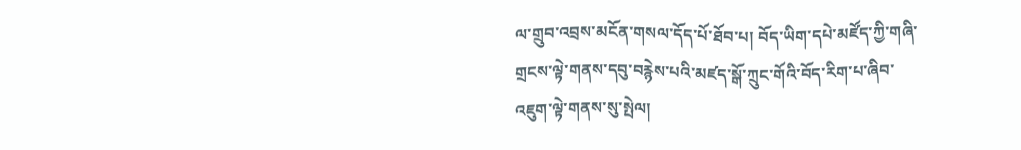ལ་གྲུབ་འབྲས་མངོན་གསལ་དོད་པོ་ཐོབ་པ། བོད་ཡིག་དཔེ་མཛོད་ཀྱི་གཞི་གྲངས་ལྟེ་གནས་དབུ་བརྙེས་པའི་མཛད་སྒོ་ཀྲུང་གོའི་བོད་རིག་པ་ཞིབ་འཇུག་ལྟེ་གནས་སུ་སྤེལ།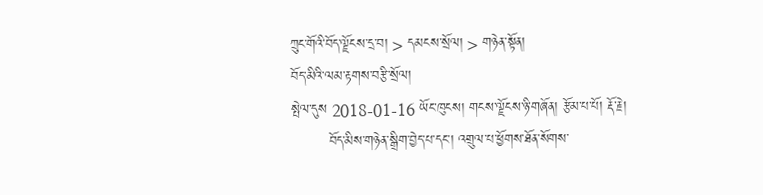ཀྲུང་གོའི་བོད་ལྗོངས་དྲ་བ། > དམངས་སྲོལ། > གཉེན་སྟོན།
བོད་མིའི་ལམ་རྟགས་བརྩི་སྲོལ།
སྤེལ་དུས 2018-01-16 ཡོང་ཁུངས། གངས་ལྗོངས་ཉི་གཞོན། རྩོམ་པ་པོ། རྡོ་རྗེ།
        བོད་མིས་གཉེན་སྒྲིག་བྱེད་པ་དང་། འགྲུལ་པ་ཕྱོགས་ཐོན་སོགས་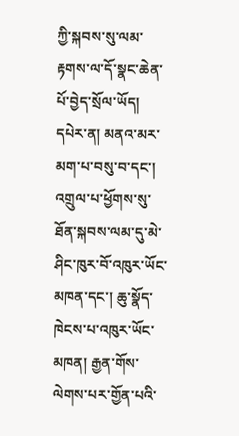ཀྱི་སྐབས་སུ་ལམ་རྟགས་ལ་དོ་སྣང་ཆེན་པོ་བྱེད་སྲོལ་ཡོད། དཔེར་ན། མནའ་མར་མག་པ་བསུ་བ་དང་། འགྲུལ་པ་ཕྱོགས་སུ་ཐོན་སྐབས་ལམ་དུ་མེ་ཤིང་ཁུར་བོ་འཁུར་ཡོང་མཁན་དང་། ཆུ་སྣོད་ཁེངས་པ་འཁུར་ཡོང་མཁན། རྒྱན་གོས་ལེགས་པར་གྱོན་པའི་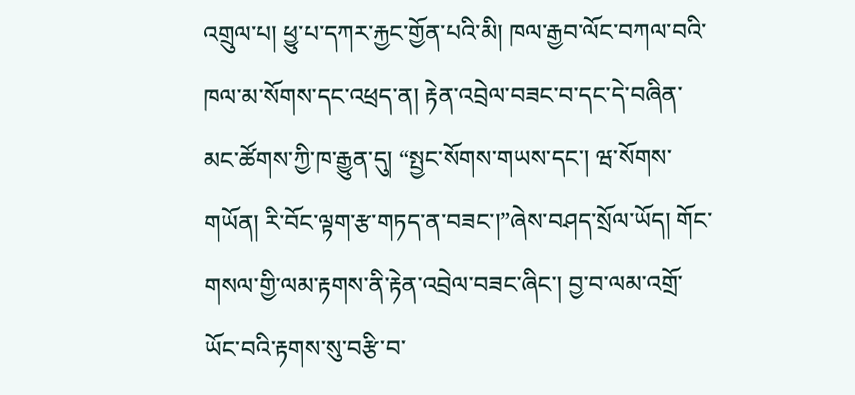འགྲུལ་པ། ཕྱུ་པ་དཀར་རྐྱང་གྱོན་པའི་མི། ཁལ་རྒྱབ་ལོང་བཀལ་བའི་ཁལ་མ་སོགས་དང་འཕྲད་ན། རྟེན་འབྲེལ་བཟང་བ་དང་དེ་བཞིན་མང་ཚོགས་ཀྱི་ཁ་རྒྱུན་དུ། “སྤྱང་སོགས་གཡས་དང་། ཝ་སོགས་གཡོན། རི་བོང་ལྟག་རྩ་གཏད་ན་བཟང་།”ཞེས་བཤད་སྲོལ་ཡོད། གོང་གསལ་གྱི་ལམ་རྟགས་ནི་རྟེན་འབྲེལ་བཟང་ཞིང་། བྱ་བ་ལམ་འགྲོ་ཡོང་བའི་རྟགས་སུ་བརྩི་བ་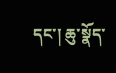དང་། ཆུ་སྣོད་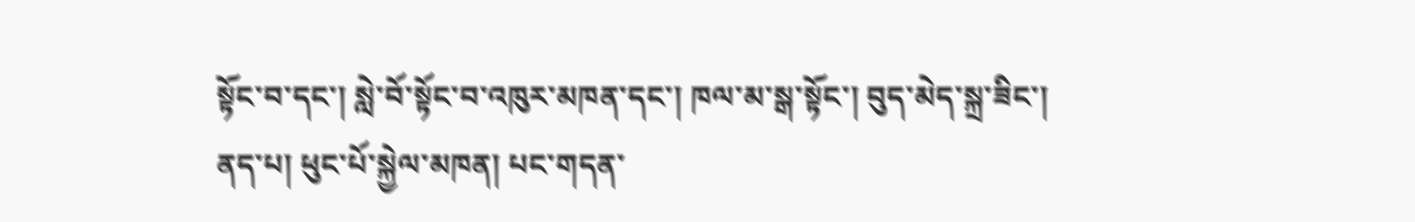སྟོང་བ་དང་། སླེ་བོ་སྟོང་བ་འཁུར་མཁན་དང་། ཁལ་མ་སྒ་སྟོང་། བུད་མེད་སྐྲ་ཟིང་། ནད་པ། ཕུང་པོ་སྐྱེལ་མཁན། པང་གདན་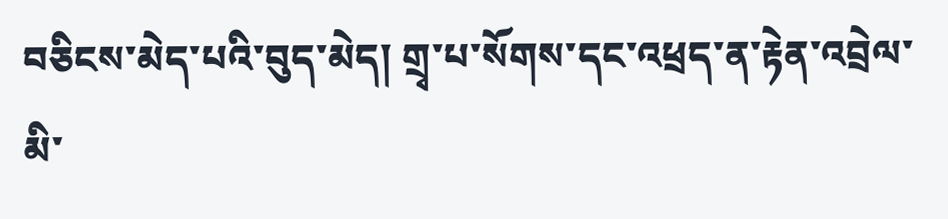བཅིངས་མེད་པའི་བུད་མེད། གྲྭ་པ་སོགས་དང་འཕྲད་ན་རྟེན་འབྲེལ་མི་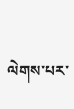ལེགས་པར་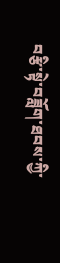བརྩི་སྟེ་བཟློག་ཐབས་ཀྱི་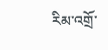རིམ་འགྲོ་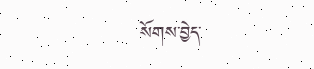སོགས་བྱེད་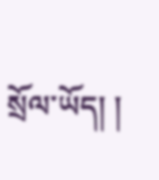སྲོལ་ཡོད། །